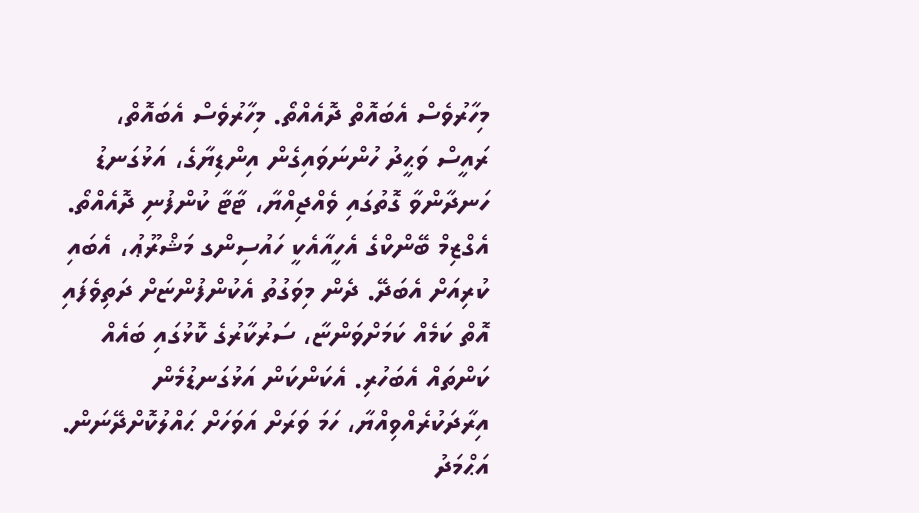މިހާރުވެސް އެބައޮތް ދޮއެއްތޯ. މިހާރުވެސް އެބައޮތް، ރައީސް ވަޙީދު ހުންނަވައިގެން އިންޑިޔާގެ، އަޅުގަނޑު ހަނދާންވާ ގޮތުގައި ވެއްޖިއްޔާ، ޓާޓާ ކުންފުނި ދޮއެއްތޯ. އެގްޒިމް ބޭންކްގެ އެހީއާއެކީ ހައުސިންގ މަޝްރޫޢު، އެބައި ކުރިއަށް އެބަދޭ. ދެން މިވަގުތު އެކުންފުންޏަށް ދަތިވެފައި އޮތް ކަމެއް ކަމަށްވަންޏާ، ސަރުކާރުގެ ކޮޅުގައި ބައެއް ކަންތައް އެބަހުރި. އެކަންކަން އަޅުގަނޑުމެން އިރާދަކުރެއްވިއްޔާ، ހަމަ ވަރަށް އަވަހަށް ޙައްލުކޮށްދޭނަން.
އަޙްމަދު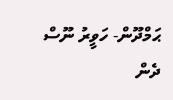ޙަމްދޫން- ހަވީރު ނޫސް
ދެން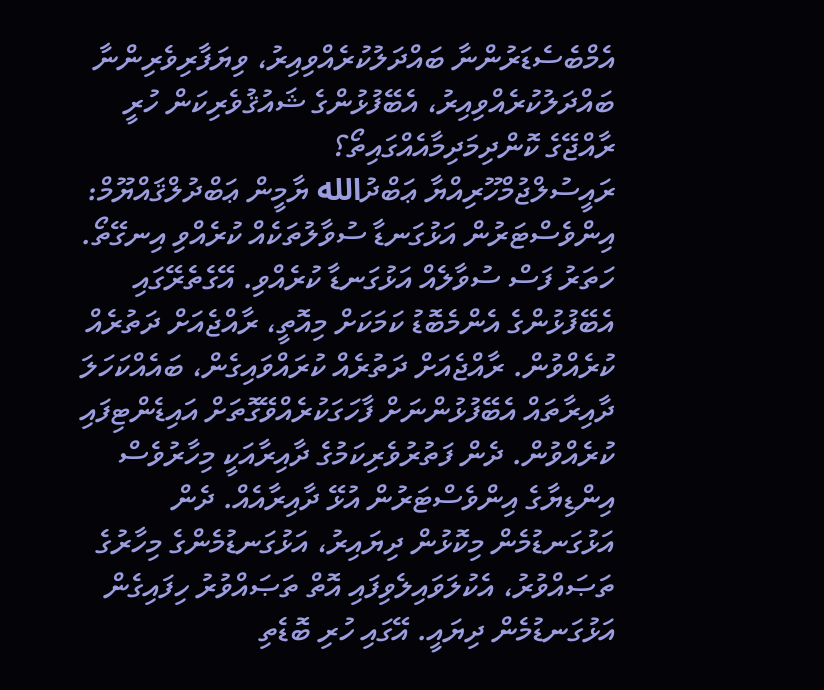އެމްބެސެޑަރުންނާ ބައްދަލުކުރެއްވިއިރު، ވިޔަފާރިވެރިންނާ ބައްދަލުކުރެއްވިއިރު، އެބޭފުޅުންގެ ޝައުޤުވެރިކަން ހުރީ ރާއްޖޭގެ ކޮންދިމަދިމާއެއްގައިތޯ؟
ރައީސުލްޖުމްހޫރިއްޔާ ޢަބްދުالله ޔާމީން ޢަބްދުލްޤައްޔޫމް:
އިންވެސްޓަރުން އަޅުގަނޑާ ސުވާލުތަކެއް ކުރެއްވި އިނގޭތޯ. ހަތަރު ފަސް ސުވާލެއް އަޅުގަނޑާ ކުރެއްވި. އޭގެތެރޭގައި އެބޭފުޅުންގެ އެންމެބޮޑު ކަމަކަށް މިއޮތީ، ރާއްޖެއަށް ދަތުރެއް ކުރެއްވުން. ރާއްޖެއަށް ދަތުރެއް ކުރައްވައިގެން، ބައެއްކަހަލަ ދާއިރާތައް އެބޭފުޅުންނަށް ފާހަގަކުރެއްވޭގޮތަށް އައިޑެންޓިފައި ކުރެއްވުން. ދެން ފަތުރުވެރިކަމުގެ ދާއިރާއަކީ މިހާރުވެސް އިންޑިޔާގެ އިންވެސްޓަރުން އުޅޭ ދާއިރާއެއް. ދެން އަޅުގަނޑުމެން މިކޮޅުން ދިޔައިރު، އަޅުގަނޑުމެންގެ މިހާރުގެ ތަޞައްވުރު، އެކުލަވައިލެވިފައި އޮތް ތަޞައްވުރު ހިފައިގެން އަޅުގަނޑުމެން ދިޔައީ. އޭގައި ހުރި ބޮޑެތި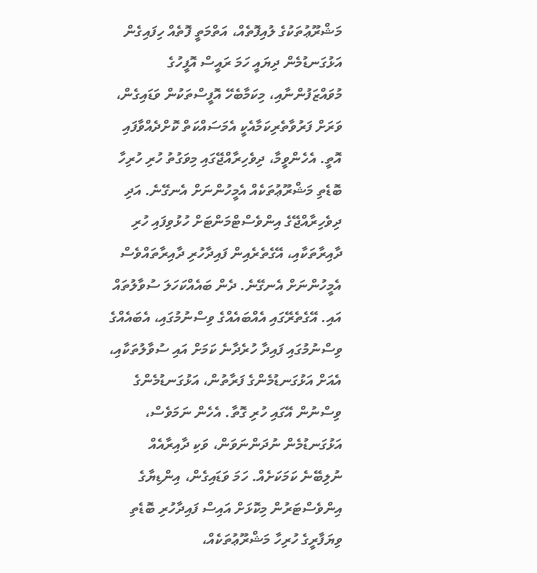މަޝްރޫޢުތަކުގެ ލުއިފޮތެއް، އަތްމަތީ ފޮތެއް ހިފައިގެން އަޅުގަނޑުމެން ދިޔައީ ހަމަ ރައީސް އޮފީހުގެ މުވައްޒަފުންނާއި، މިކަމާބެހޭ އޮފީސްތަކުން ވަޑައިގެން، ވަރަށް ފަރުވާތެރިކަމާއެކީ އެމަސައްކަތް ކޮށްދެއްވާފައި އޮތީ. އެހެންވީމާ، ދިވެހިރާއްޖޭގައި މިވަގުތު ހުރި ހުރިހާ ބޮޑެތި މަޝްރޫޢުތަކެއް އެމީހުންނަށް އެނގޭނެ. އަދި ދިވެހިރާއްޖޭގެ އިންވެސްޓްމަންޓަށް ހުޅުވިފައި ހުރި ދާއިރާތަކާއި، އޭގެތެރެއިން ފައިދާހުރި ދާއިރާތައްވެސް އެމީހުންނަށް އެނގޭނެ. ދެން ބައެއްކަހަލަ ސުވާލުތައް އައި. އޭގެތެރޭގައި އެއްބައެއްގެ ވިސްނުމުގައި، އެބައެއްގެ ވިސްނުމުގައި ފައިދާ ހުރެދާނެ ކަމަށް އައި ސުވާލުތަކާއި، އެއަށް އަޅުގަނޑުމެންގެ ފަރާތުން، އަޅުގަނޑުމެންގެ ވިސްނުން އޭގައި ހުރި ގޮތާ. އެހެން ނަމަވެސް، އަޅުގަނޑުމެން ނުދަންނަވަން، ވަކި ދާއިރާއެއް ނުލިބޭނެ ކަމަކަށެއް. ހަމަ ވަޑައިގެން، އިންޑިޔާގެ އިންވެސްޓަރުން މިކޮޅަށް އައިސް ފައިދާހުރި ބޮޑެތި ވިޔަފާރީގެ ހުރިހާ މަޝްރޫޢުތަކެއް،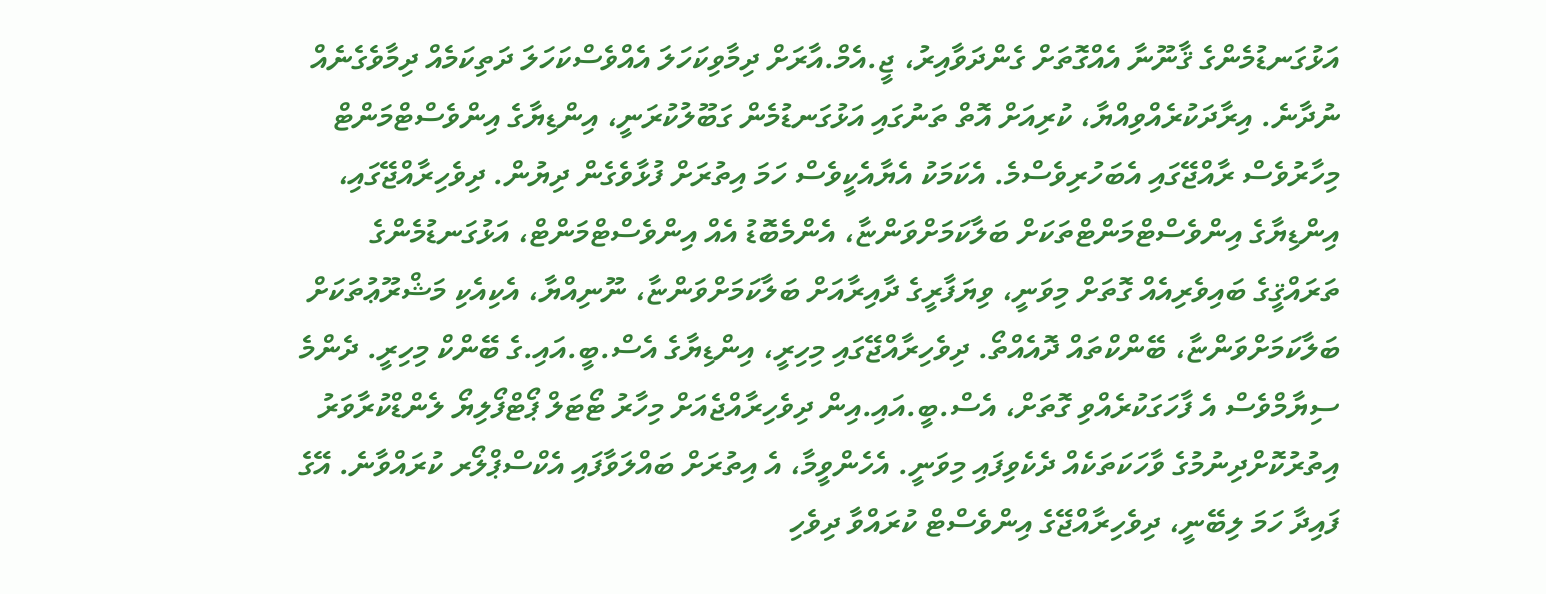އަޅުގަނޑުމެންގެ ޤާނޫނާ އެއްގޮތަށް ގެންދަވާއިރު، ޖީ.އެމް.އާރަށް ދިމާވިކަހަލަ އެއްވެސްކަހަލަ ދަތިކަމެއް ދިމާވެގެނެއް ނުދާނެ. އިރާދަކުރެއްވިއްޔާ، ކުރިއަށް އޮތް ތަނުގައި އަޅުގަނޑުމެން ގަބޫލުކުރަނީ، އިންޑިޔާގެ އިންވެސްޓްމަންޓް މިހާރުވެސް ރާއްޖޭގައި އެބަހުރިވެސްމެ. އެކަމަކު އެޔާއެކީވެސް ހަމަ އިތުރަށް ފުޅާވެގެން ދިޔުން. ދިވެހިރާއްޖޭގައި، އިންޑިޔާގެ އިންވެސްޓްމަންޓްތަކަށް ބަލާކަމަށްވަންޏާ، އެންމެބޮޑު އެއް އިންވެސްޓްމަންޓް، އަޅުގަނޑުމެންގެ ތަރައްޤީގެ ބައިވެރިއެއް ގޮތަށް މިވަނީ، ވިޔަފާރީގެ ދާއިރާއަށް ބަލާކަމަށްވަންޏާ، ނޫނިއްޔާ، އެކިއެކި މަޝްރޫޢުތަކަށް ބަލާކަމަށްވަންޏާ، ބޭންކްތައް ދޮއެއްތޯ. ދިވެހިރާއްޖޭގައި މިހިރީ، އިންޑިޔާގެ އެސް.ބީ.އައި.ގެ ބޭންކް މިހިރީ. ދެންމެ ސިޔާމްވެސް އެ ފާހަގަކުރެއްވި ގޮތަށް، އެސް.ބީ.އައި.އިން ދިވެހިރާއްޖެއަށް މިހާރު ޓޯޓަލް ޕޯޓްފޯލިޔޯ ލެންޑްކުރާވަރު އިތުރުކޮށްދިނުމުގެ ވާހަކަތަކެއް ދެކެވިފައި މިވަނީ. އެހެންވީމާ، އެ އިތުރަށް ބައްލަވާފައި އެކްސްޕްލޯރ ކުރައްވާނެ. އޭގެ ފައިދާ ހަމަ ލިބޭނީ، ދިވެހިރާއްޖޭގެ އިންވެސްޓް ކުރައްވާ ދިވެހި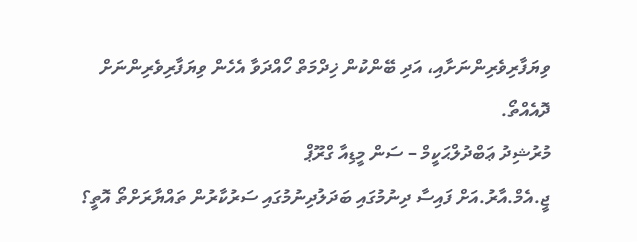ވިޔަފާރިވެރިންނަށާއި، އަދި ބޭންކުން ޚިދްމަތް ހޯއްދަވާ އެހެން ވިޔަފާރިވެރިންނަށް ދޮއެއްތޯ.
މުރުޝިދު ޢަބްދުލްޙަކީމް – ސަން މީޑިއާ ގްރޫޕް
ޖީ.އެމް.އާރު.އަށް ފައިސާ ދިނުމުގައި ބަދަލުދިނުމުގައި ސަރުކާރުން ތައްޔާރަށްތޯ އޮތީ؟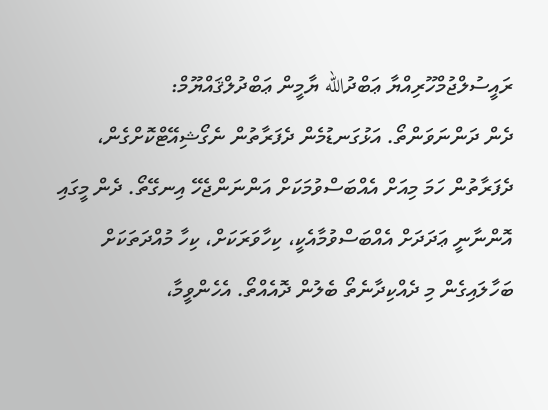ރައީސުލްޖުމްހޫރިއްޔާ ޢަބްދުالله ޔާމީން ޢަބްދުލްޤައްޔޫމް:
ދެން ދަންނަވަންތޯ. އަޅުގަނޑުމެން ދެފަރާތުން ނެގޯޝިއޭޓްކޮށްގެން، ދެފަރާތުން ހަމަ މިއަށް އެއްބަސްވުމަކަށް އަންނަންޖެހޭ އިނގޭތޯ. ދެން މީގައި އޮންނާނީ ޢަދަދަށް އެއްބަސްވުމާއެކީ، ކިހާވަރަކަށް، ކިހާ މުއްދަތަކަށް ބަހާލައިގެން މި ދެއްކިދާނެތޯ ބެލުން ދޮއެއްތޯ. އެހެންވީމާ،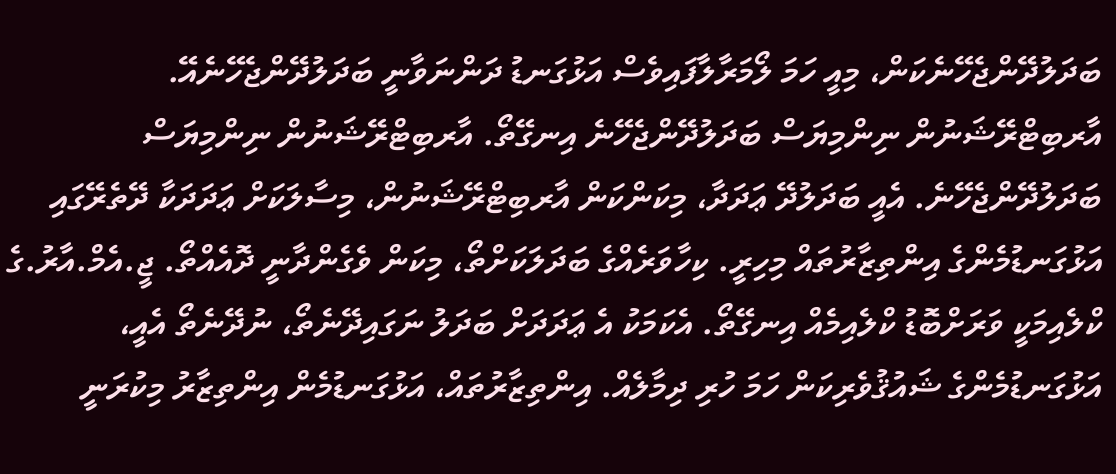ބަދަލުދޭންޖެހޭނެކަން، މިއީ ހަމަ ލޯމަރާލާފައިވެސް އަޅުގަނޑު ދަންނަވާނީ ބަދަލުދޭންޖެހޭނެއޭ. އާރބިޓްރޭޝަނުން ނިންމިޔަސް ބަދަލުދޭންޖެހޭނެ އިނގޭތޯ. އާރބިޓްރޭޝަނުން ނިންމިޔަސް ބަދަލުދޭންޖެހޭނެ. އެއީ ބަދަލުދޭ ޢަދަދާ، މިކަންކަން އާރބިޓްރޭޝަނުން، މިސާލަކަށް ޢަދަދަކާ ދޭތެރޭގައި އަޅުގަނޑުމެންގެ އިންތިޒާރުތައް މިހިރީ. ކިހާވަރެއްގެ ބަދަލަކަށްތޯ، މިކަން ވެގެންދާނީ ދޮއެއްތޯ. ޖީ.އެމް.އާރު.ގެ ކްލެއިމަކީ ވަރަށްބޮޑު ކްލެއިމެއް އިނގޭތޯ. އެކަމަކު އެ ޢަދަދަށް ބަދަލު ނަގައިދޭނެތޯ، ނުދޭނެތޯ އެއީ، އަޅުގަނޑުމެންގެ ޝައުޤުވެރިކަން ހަމަ ހުރި ދިމާލެއް. އިންތިޒާރުތައް، އަޅުގަނޑުމެން އިންތިޒާރު މިކުރަނީ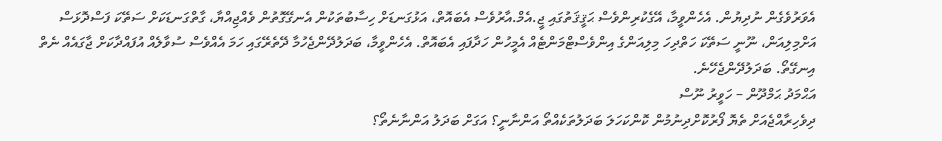އެވަރުވެގެން ނުދިޔުން. އެހެންވީމާ، އޭގެކުރިންވެސް ޙަޤީޤަތުގައި ޖީ.އެމް.އާރުވެސް އެބައޮތް، އަޅުގަނޑަށް ހިސާބުތަކުން އެނގޭގޮތުން ވެއްޖިއްޔާ، ގާތްގަނޑަކަށް ސަތޭކަ ފަސްދޮޅަސް އަށްމިލިއަން، ނޫނީ ސަތޭކަ ހަތްދިހަ މިލިއަންގެ އިންވެސްޓްމަންޓެއް އެމީހުން ހަދާފައި އެބައޮތް. އެހެންވީމާ، ބަދަލުދޭންޖެހުމާ ދޭތެރޭގައި ހަމަ އެއްވެސް ސުވާލެއް އުފައްދާކަށް ޖާގައެއް ނެތް އިނގޭތޯ. ބަދަލުދޭންޖެހޭނެ.
އަޙްމަދު ޙަމްދޫން – ހަވީރު ނޫސް
ދިވެހިރާއްޖެއަށް ތެޔޮ ފޯރުކޮށްދިނުމުން ކޮންކަހަލަ ބަދަލުތަކެއްތޯ އަންނާނީ؟ އަގަށް ބަދަލު އަންނާނެތޯ؟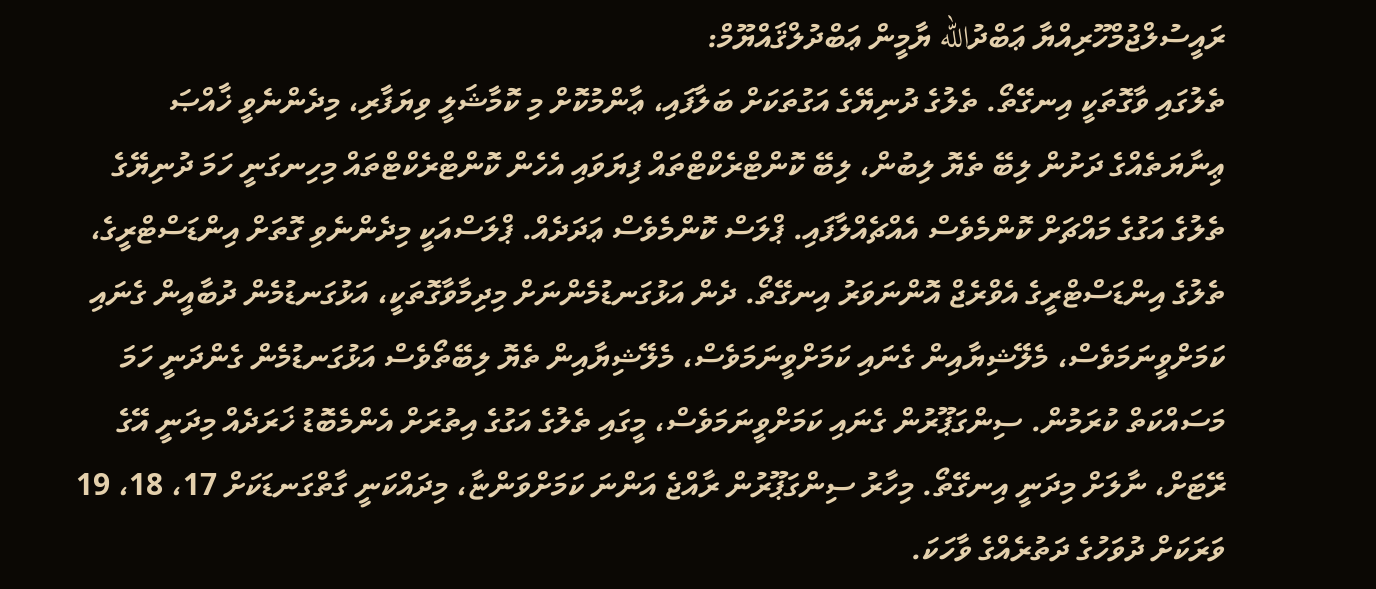ރައީސުލްޖުމްހޫރިއްޔާ ޢަބްދުالله ޔާމީން ޢަބްދުލްޤައްޔޫމް:
ތެލުގައި ވާގޮތަކީ އިނގޭތޯ. ތެލުގެ ދުނިޔޭގެ އަގުތަކަށް ބަލާފައި، ޢާންމުކޮށް މި ކޮމާޝަލީ ވިޔަފާރި، މިދެންނެވީ ޚާއްޞަ ޢިނާޔަތެއްގެ ދަށުން ލިބޭ ތެޔޮ ލިބުން، ލިބޭ ކޮންޓްރެކްޓްތައް ފިޔަވައި އެހެން ކޮންޓްރެކްޓްތައް މިހިނގަނީ ހަމަ ދުނިޔޭގެ ތެލުގެ އަގުގެ މައްޗަށް ކޮންމެވެސް އެއްޗެއްލާފައި. ޕްލަސް ކޮންމެވެސް ޢަދަދެއް. ޕްލަސްއަކީ މިދެންނެވި ގޮތަށް އިންޑަސްޓްރީގެ، ތެލުގެ އިންޑަސްޓްރީގެ އެވްރެޖް އޮންނަވަރު އިނގޭތޯ. ދެން އަޅުގަނޑުމެންނަށް މިދިމާވާގޮތަކީ، އަޅުގަނޑުމެން ދުބާއީން ގެނައި ކަމަށްވީނަމަވެސް، މެލޭޝިޔާއިން ގެނައި ކަމަށްވީނަމަވެސް، މެލޭޝިޔާއިން ތެޔޮ ލިބޭތޯވެސް އަޅުގަނޑުމެން ގެންދަނީ ހަމަ މަސައްކަތް ކުރަމުން. ސިންގަޕޫރުން ގެނައި ކަމަށްވީނަމަވެސް، މީގައި ތެލުގެ އަގުގެ އިތުރަށް އެންމެބޮޑު ޚަރަދެއް މިދަނީ އޭގެ ރޭޓަށް، ނާލަށް މިދަނީ އިނގޭތޯ. މިހާރު ސިންގަޕޫރުން ރާއްޖެ އަންނަ ކަމަށްވަންޏާ، މިދައްކަނީ ގާތްގަނޑަކަށް 17، 18، 19 ވަރަކަށް ދުވަހުގެ ދަތުރެއްގެ ވާހަކަ.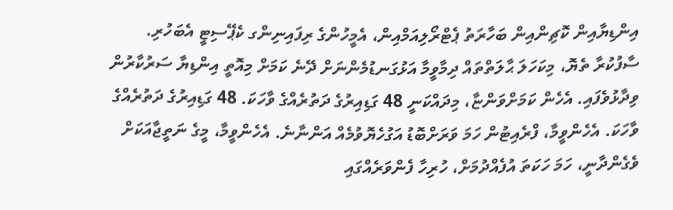އިންޑިޔާއިން ކޮޗިންއިން ބަހާރަތު ޕެޓްރޯލިއަމްއިން، އެމީހުންގެ ރިފައިނިންގ ކެޕޭސިޓީ އެބަހުރި. ސާފުކުރާ ތެޔޮ، މިކަހަލަ ޙާލަތްތައް ދިމާވީމާ އަޅުގަނޑުމެންނަށް ދޭނެ ކަމަށް މިއޮތީ އިންޑިޔާ ސަރުކާރުން ވިދާޅުވެފައި. އެހެން ކަމަށްވަންޏާ، މިދައްކަނީ 48 ގަޑިއިރުގެ ދަތުރެއްގެ ވާހަކަ. 48 ގަޑިއިރުގެ ދަތުރެއްގެ ވާހަކަ. އެހެންވީމާ، ފްރެއިޓުން ހަމަ ވަރަށްބޮޑު އަގުހެޔޮވުމެއް އަންނާނެ. އެހެންވީމާ، މީގެ ނަތީޖާއަކަށް ވެގެންދާނީ، ހަމަ ހަކަތަ އުފެއްދުމަށް، ހުރިހާ ފެންވަރެއްގައި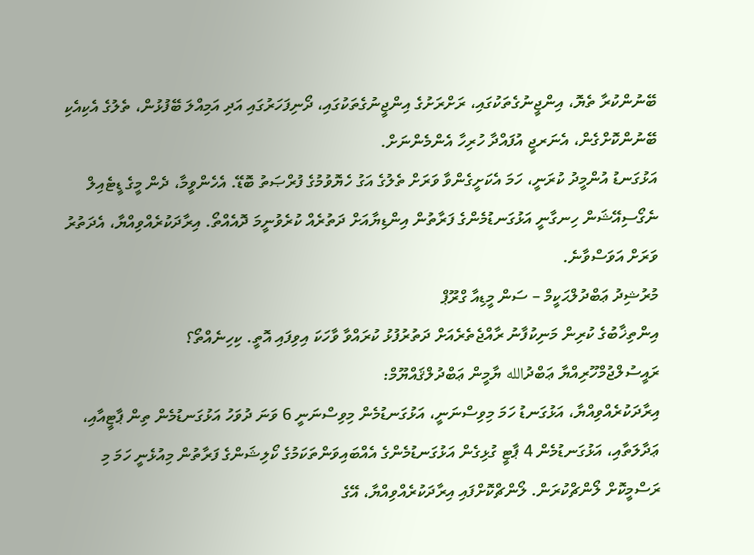ބޭނުންކުރާ ތެޔޮ، އިންޖީނުގެތަކުގައި، ރަށްރަށުގެ އިންޖީނުގެތަކުގައި، ދޯނިފަހަރުގައި އަދި އަމިއްލަ ބޭފުޅުން، ތެލުގެ އެކިއެކި ބޭނުންކޮށްގެން، އެނަރޖީ އުފައްދާ ހުރިހާ އެންމެންނަށް.
އަޅުގަނޑު އުންމީދު ކުރަނީ، ހަމަ އެކަށީގެންވާ ވަރަށް ތެލުގެ އަގު ހެޔޮވުމުގެ ފުރްޞަތު ބޮޑޭ. އެހެންވީމާ، ދެން މީގެ ޑީޓެއިލް ނެގޯސިއޭޝަން ހިނގާނީ އަޅުގަނޑުމެންގެ ފަރާތުން އިންޑިޔާއަށް ދަތުރެއް ކުރެވުނީމަ ދޮއެއްތޯ. އިރާދަކުރެއްވިއްޔާ، އެދަތުރު ވަރަށް އަވަސްވާނެ.
މުރުޝިދު ޢަބްދުލްޙަކީމް – ސަން މީޑިއާ ގްރޫޕް
އިންތިޚާބުގެ ކުރިން މަނިކުފާނު ރާއްޖެތެރެއަށް ދަތުރުފުޅު ކުރައްވާ ވާހަކަ އިވިފައި އޮތީ. ކިހިނެއްތޯ؟
ރައީސުލްޖުމްހޫރިއްޔާ ޢަބްދުالله ޔާމީން ޢަބްދުލްޤައްޔޫމް:
އިރާދަކުރެއްވިއްޔާ، އަޅުގަނޑު ހަމަ މިވިސްނަނީ، އަޅުގަނޑުމެން މިވިސްނަނީ 6 ވަނަ ދުވަހު އަޅުގަނޑުމެން ތިން ޕާޓީއާއި، ޢަދާލަތާއި، އަޅުގަނޑުމެން 4 ޕާޓީ ގުޅިގެން އަޅުގަނޑުމެންގެ އެއްބައިވަންތަކަމުގެ ކޯލިޝަންގެ ފަރާތުން މިއުޅެނީ ހަމަ މި ރަސްމީކޮށް ލޯންޗްކުރަން. ލޯންޗްކޮށްފައި އިރާދަކުރެއްވިއްޔާ، އޭގެ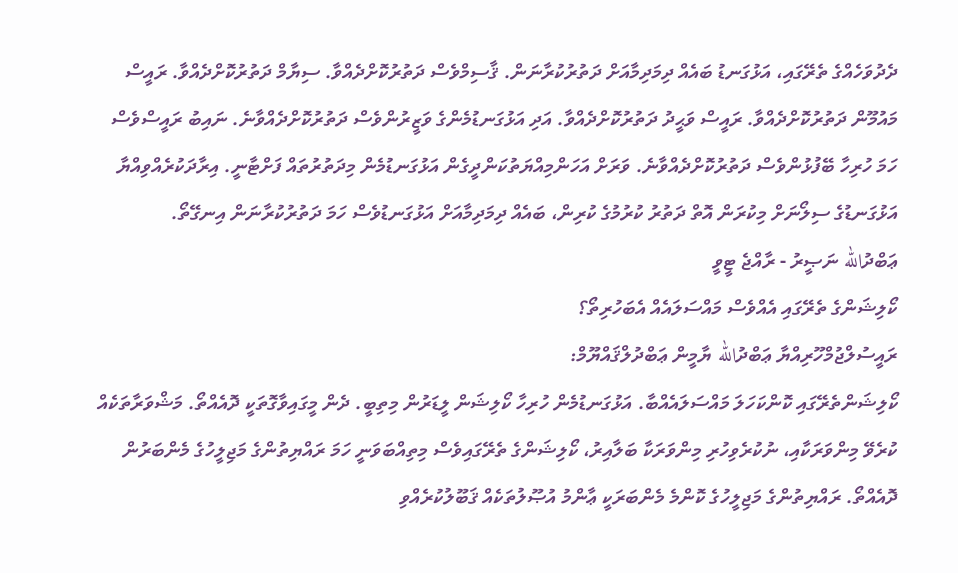ދެދުވަހެއްގެ ތެރޭގައި، އަޅުގަނޑު ބައެއް ދިމަދިމާއަށް ދަތުރުކުރާނަން. ޤާސިމްވެސް ދަތުރުކޮށްދެއްވާ. ސިޔާމް ދަތުރުކޮށްދެއްވާ. ރައީސް މައުމޫން ދަތުރުކޮށްދެއްވާ. ރައީސް ވަޙީދު ދަތުރުކޮށްދެއްވާ. އަދި އަޅުގަނޑުމެންގެ ވަޒީރުންވެސް ދަތުރުކޮށްދެއްވާނެ. ނައިބު ރައީސްވެސް ހަމަ ހުރިހާ ބޭފުޅުންވެސް ދަތުރުކޮށްދެއްވާނެ. ވަރަށް އަހަންމިއްޔަތުކަންދީގެން އަޅުގަނޑުމެން މިދަތުރުތައް ފަށްޓާނީ. އިރާދަކުރެއްވިއްޔާ އަޅުގަނޑުގެ ސިލޯނަށް މިކުރަން އޮތް ދަތުރު ކުރުމުގެ ކުރިން، ބައެއް ދިމަދިމާއަށް އަޅުގަނޑުވެސް ހަމަ ދަތުރުކުރާނަން އިނގޭތޯ.
ޢަބްދުالله ނަޞީރު - ރާއްޖެ ޓީވީ
ކޯލިޝަންގެ ތެރޭގައި އެއްވެސް މައްސަލައެއް އެބަހުރިތޯ؟
ރައީސުލްޖުމްހޫރިއްޔާ ޢަބްދުالله ޔާމީން ޢަބްދުލްޤައްޔޫމް:
ކޯލިޝަންތެރޭގައި ކޮންކަހަލަ މައްސަލައެއްބާ. އަޅުގަނޑުމެން ހުރިހާ ކޯލިޝަން ލީޑަރުން މިތިބީ. ދެން މީގައިވާގޮތަކީ ދޮއެއްތޯ. މަޝްވަރާތަކެއް ކުރެވޭ މިންވަރަކާއި، ނުކުރެވިހުރި މިންވަރަކާ ބަލާއިރު، ކޯލިޝަންގެ ތެރޭގައިވެސް މިތިއްބަވަނީ ހަމަ ރައްޔިތުންގެ މަޖިލީހުގެ މެންބަރުން ދޮއެއްތޯ. ރައްޔިތުންގެ މަޖިލީހުގެ ކޮންމެ މެންބަރަކީ ޢާންމު އުޞޫލުތަކެއް ޤަބޫލުކުރެއްވި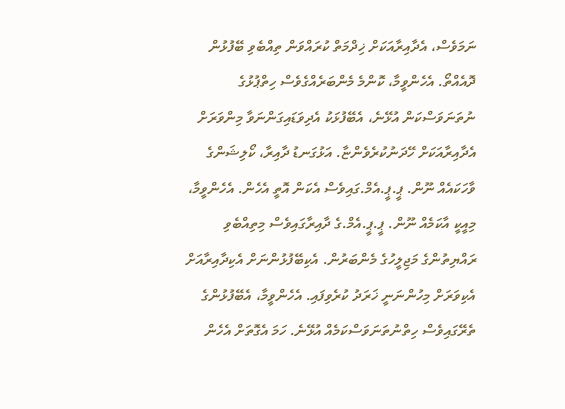ނަމަވެސް، އެދާއިރާއަކަށް ޚިދްމަތް ކުރައްވަން ތިއްބެވި ބޭފުޅުން ދޮއެއްތޯ. އެހެންވީމާ، ކޮންމެ މެންބަރެއްގެވެސް ހިތްޕުޅުގެ ނުތަނަވަސްކަން އުޅޭނެ، އެބޭފުޅަކު އެދިވަޑައިގަންނަވާ މިންވަރަށް އެދާއިރާއަކަށް ހޭދަނުކުރެވެންޏާ. އަޅުގަނޑު ދާއިރާ، ކޯލިޝަންގެ ވާހަކައެއް ނޫން. ޕީ.ޕީ.އެމް.ގައިވެސް އެކަން އޮތީ އެހެން. އެހެންވީމާ، މިއީކީ އާކަމެއް ނޫން. ޕީ.ޕީ.އެމް.ގެ ދާއިރާގައިވެސް މިތިއްބެވި ރައްޔިތުންގެ މަޖިލީހުގެ މެންބަރުން. އެކިބޭފުޅުންނަށް އެކިދާއިރާއަށް އެކިވަރަށް މިހުންނަނީ ޚަރަދު ކުރެވިފައި. އެހެންވީމާ، އެބޭފުޅުންގެ ތެރޭގައިވެސް ހިތްނުތަނަވަސްކަމެއް އުޅޭނެ. ހަމަ އެގޮތަށް އެހެން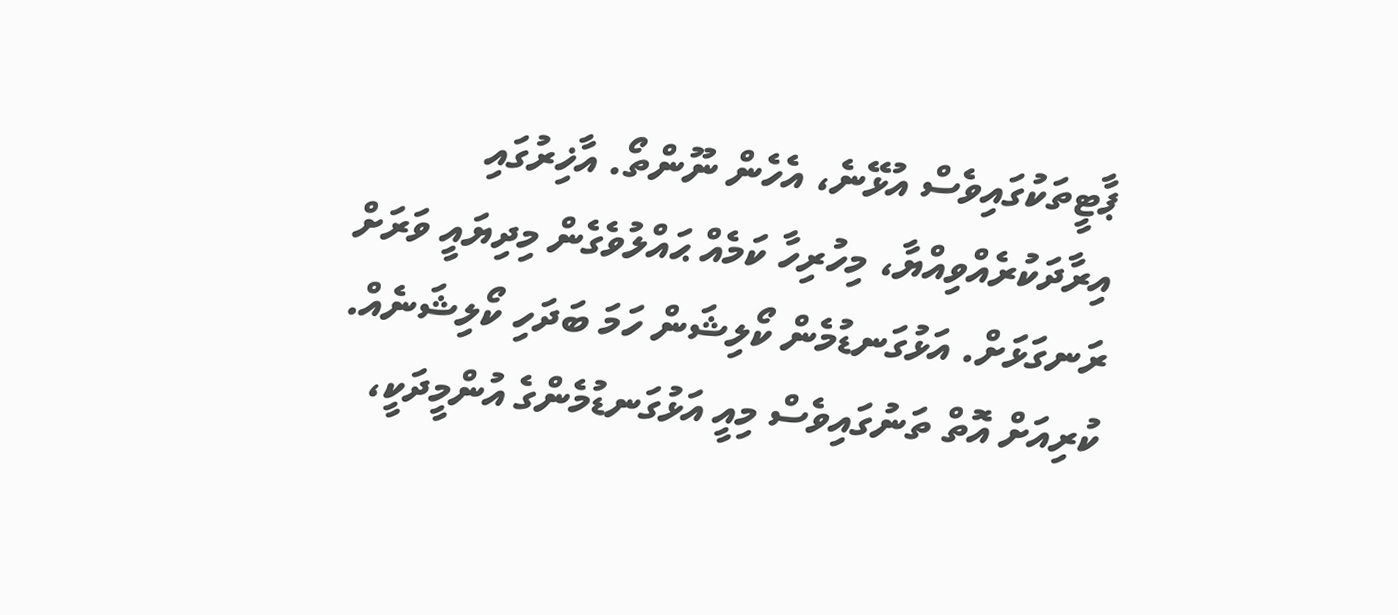ޕާޓީތަކުގައިވެސް އުޅޭނެ، އެހެން ނޫންތޯ. އާޚިރުގައި އިރާދަކުރެއްވިއްޔާ، މިހުރިހާ ކަމެއް ޙައްލުވެގެން މިދިޔައީ ވަރަށް ރަނގަޅަށް. އަޅުގަނޑުމެން ކޯލިޝަން ހަމަ ބަދަހި ކޯލިޝަނެއް. ކުރިއަށް އޮތް ތަނުގައިވެސް މިއީ އަޅުގަނޑުމެންގެ އުންމީދަކީ،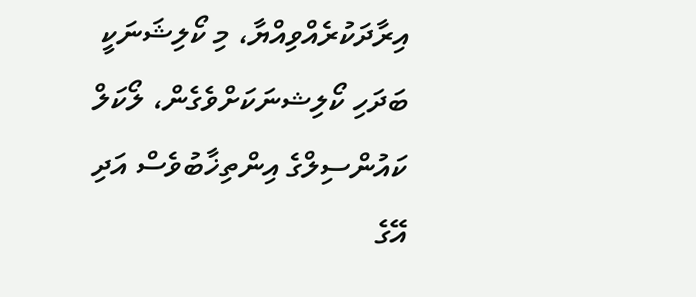އިރާދަކުރެއްވިއްޔާ، މި ކޯލިޝަނަކީ ބަދަހި ކޯލިޝނަކަށްވެގެން، ލޯކަލް ކައުންސިލްގެ އިންތިޚާބުވެސް އަދި އޭގެ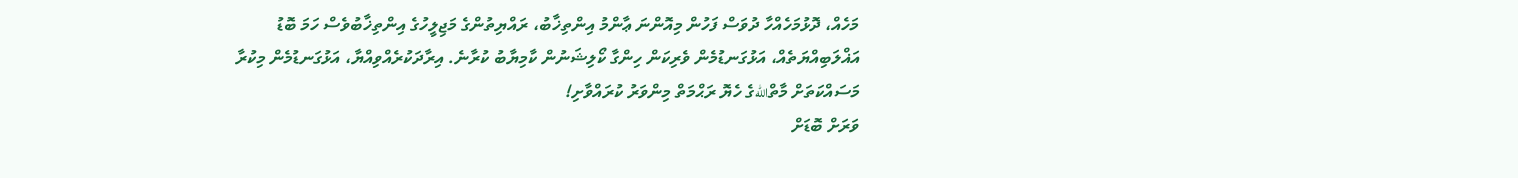މަހެއް، ދޮޅުމަހެއްހާ ދުވަސް ފަހުން މިއޮންނަ ޢާންމު އިންތިޚާބު، ރައްޔިތުންގެ މަޖިލީހުގެ އިންތިޚާބުވެސް ހަމަ ބޮޑު އަޣްލަބިއްޔަތެއް، އަޅުގަނޑުމެން ވެރިކަން ހިންގާ ކޯލިޝަނުން ކާމިޔާބު ކުރާނެ. އިރާދަކުރެއްވިއްޔާ، އަޅުގަނޑުމެން މިކުރާ މަސައްކަތަށް މާތްاللهގެ ހެޔޮ ރަޙްމަތް މިންވަރު ކުރައްވާށި!
ވަރަށް ބޮޑަށް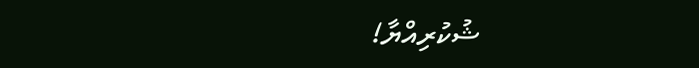ޝުކުރިއްޔާ!